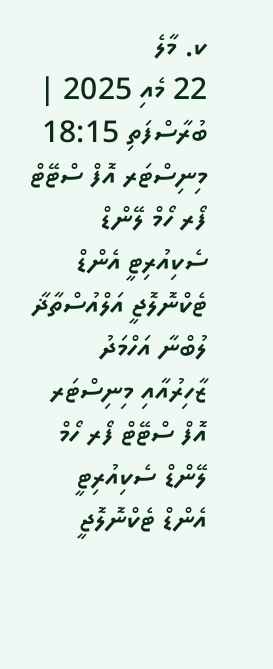ކ. މާލެ
22 މެއި 2025 | ބުރާސްފަތި 18:15
މިނިސްޓަރ އޮފް ސްޓޭޓް ފޯރ ހޯމް ލޭންޑް ސެކިއުރިޓީ އެންޑް ޓެކްނޮލޮޖީ އަލްއުސްތާޛާ ލުބްނާ އަހްމަދު ޒާހިރުއާއި މިނިސްޓަރ އޮފް ސްޓޭޓް ފޯރ ހޯމް ލޭންޑް ސެކިއުރިޓީ އެންޑް ޓެކްނޮލޮޖީ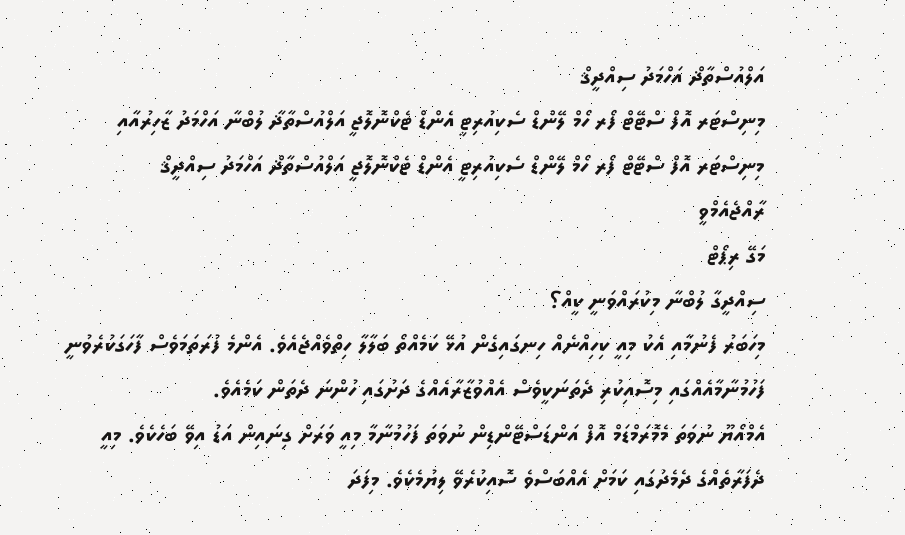އަލްއުސްތާޛް އަހްމަދު ސިއްދީޤް
މިނިސްޓަރ އޮފް ސްޓޭޓް ފޯރ ހޯމް ލޭންޑް ސެކިއުރިޓީ އެންޑް ޓެކްނޮލޮޖީ އަލްއުސްތާޛާ ލުބްނާ އަހްމަދު ޒާހިރުއާއި މިނިސްޓަރ އޮފް ސްޓޭޓް ފޯރ ހޯމް ލޭންޑް ސެކިއުރިޓީ އެންޑް ޓެކްނޮލޮޖީ އަލްއުސްތާޛް އަހްމަދު ސިއްދީޤް
ރާއްޖެއެމްވީ
މަގޭ ރިޕޯޓް
ސިއްދީގާ ލުބްނާ މިކުރައްވަނީ ކީއް؟
މިހަބަރު ފެނުމާއި އެކު މިއީ ކިހިއްނެއް ހިނގައިގެން އުޅޭ ކަމެއްތޯ ބަލާލާ ހިތްވެއްޖެއެވެ. އެންމެ ފުރަތަމަވެސް ފާހަގަކުރެވުނީ ފަހުމުނާމާއެއްގައި މިސޮއިކުރި ދެތަނަކީވެސް އެއްވުޒާރާއެއްގެ ދަށުގައި ހުންނަ ދެތަން ކަމެއެވެ.
އެމްއޯޔޫ ނުވަތަ މެމޮރަމްޑަމް އޮފް އަންޑަސްޓޭންޑިން ނުވަތަ ފަހުމުނާމާ މިއީ ވަރަށް ގިނައިން އަޑު އިވޭ ބަހެކެވެ. މިއީ ދެފަރާތެއްގެ ދެމެދުގައި ކަމަށް އެއްބަސްވެ ސޮއިކުރެވޭ ލިޔުމެކެވެ. މިފަދަ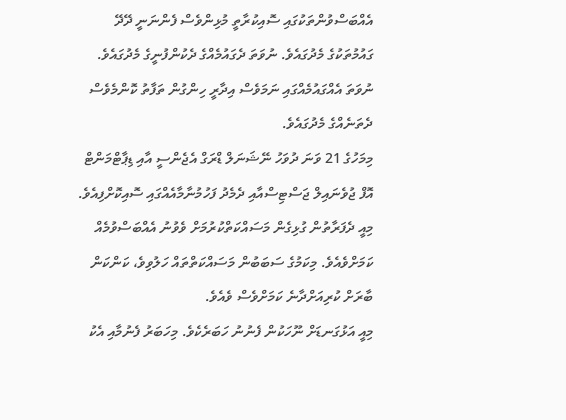އެއްބަސްވުންތަކުގައި ސޮއިކުރާތީ މުޅިންވެސް ފެންނަނީ ދޭދޭ ގައުމުތަކުގެ މެދުގައެވެ. ނުވަތަ ދެގައުމެއްގެ ދެކުންފުނީގެ މެދުގައެވެ. ނުވަތަ އެއްގައުމެއްގައި ނަމަވެސް އިދާރީ ހިންގުން ތަފާތު ކޮންމެވެސް ދެތަނެއްގެ މެދުގައެވެ.
މިމަހުގެ 21 ވަނަ ދުވަހު ނޭޝަނަލް ޑްރަގް އެޖެންސީ އާއި ޑިޕާޓްމަންޓް އޮފް ޖުވެނައިލް ޖަސްޓިސްއާއި ދެމެދު ފަހުމުނާމާއެއްގައި ސޮއިކޮށްފިއެވެ. މިއީ ދެފަރާތުން ގުޅިގެން މަސައްކަތްކުރުމަށް ވެވުނު އެއްބަސްވުމެއް ކަމަށްވެއެވެ. މިކަމުގެ ސަބަބުން މަސައްކަތްތައް ހަލުވިވެ، ކަންކަން ބާރަށް ކުރިއަށްދާނެ ކަމަށްވެސް ވެއެވެ.
މިއީ އަޅުގަނޑަށް ނޫހަކުން ފެނުނު ހަބަރެކެވެ. މިހަބަރު ފެނުމާއި އެކު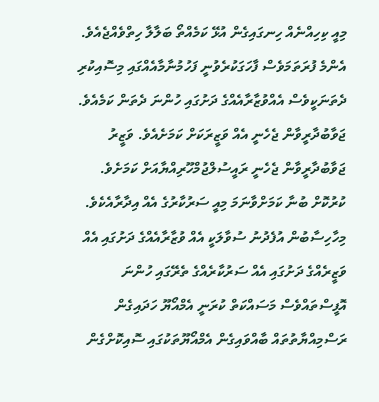މިއީ ކިހިއްނެއް ހިނގައިގެން އުޅޭ ކަމެއްތޯ ބަލާލާ ހިތްވެއްޖެއެވެ. އެންމެ ފުރަތަމަވެސް ފާހަގަކުރެވުނީ ފަހުމުނާމާއެއްގައި މިސޮއިކުރި ދެތަނަކީވެސް އެއްވުޒާރާއެއްގެ ދަށުގައި ހުންނަ ދެތަން ކަމެއެވެ. ޖަވާބުދާރީވާން ޖެހެނީ އެއް ވަޒީރަކަށް ކަމަށެއެވެ. ވަޒީރު ޖަވާބުދާރީވާން ޖެހެނީ ރައީސުލްޖުމްހޫރިއްޔާއަށް ކަމަށެވެ. ކުރުކޮށް ބުނާ ކަމަށްވާނަމަ މިއީ ސަރުކާރުގެ އެއް އިދާރާއެކެވެ.
މިހާހިސާބުން އުފެދުނު ސުވާލަކީ އެއް ވުޒާރާއެއްގެ ދަށުގައި އެއް ވަޒީރެއްގެ ދަށުގައި އެއް ސަރުކާރެއްގެ ތެރޭގައި ހުންނަ އޮފީސްތައްވެސް މަސައްކަތް ކުރަނީ އެމްއޯޔޫ ހަދައިގެން ރަސްމިއްޔާތުތައް ބާއްވައިގެން އެމްއޯޔޫތަކުގައި ސޮއިކޮށްގެން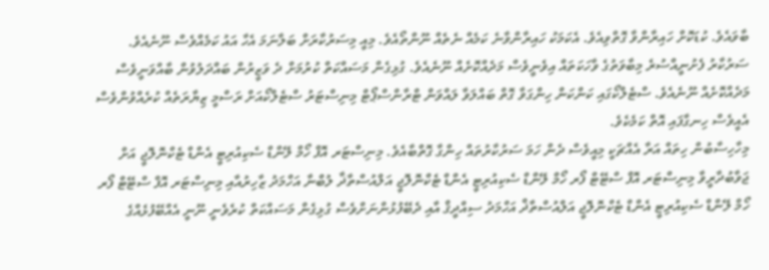ބާވައެވެ. ކުޑަކޮށް ހައިރާންވާ ގޮތްވިއެވެ. އެކަމަކު ހައިރާންވާނެ ކަމެއް ނެތެއް ނޫންތޯއެވެ. މިއީ މިސަރުކާރަށް ބަލާނަމަ އެހާ އައު ކަމެއްވެސް ނޫނެއެވެ. ސަރުކާރު ފެށުނީއްސުރެ މިބާވަތުގެ ވާހަކަތައް އިވެނީވެސް މަދެއްކޮށެއް ނޫނެއެވެ. ގުޅިގެން މަސައްކަތް ކުރުމަށް ދެ ވަޒީރުން ބައްދަލުވުން ބާއްވަނީވެސް މަދެއްކޮށެއް ނޫނެއެވެ. ސްޓެލްކޯގައި ކަންކަން ހިންގަވާ ގޮތް ބައްލަވާ ލައްވަން ޓްރާންސްޕޯޓް މިނިސްޓަރު ސްޓެލްކޯއަށް ރަސްމީ ޒިޔާރަތެއް ކުރެއްވުންވެސް އެއީވެސް ހިނގާފައި އޮތް ކަމެކެވެ.
މިހާހިސާބުން ހިތައް އަރާ އެއްޗަކީ މިއީވެސް ދެން ހަމަ ސަރުކާރުތައް ހިންގާ ގޮތްބާއެވެ. މިނިސްޓަރ އޮފް ހޯމް ލޭންޑް ސެކިއުރިޓީ އެންޑް ޓެކްނޮލޮޖީ އަށް ޖަވާބުދާރީވާ މިނިސްޓަރ އޮފް ސްޓޭޓް ފޯރ ހޯމް ލޭންޑް ސެކިއުރިޓީ އެންޑް ޓެކްނޮލޮޖީ އަލްއުސްތާޛާ ލުބްނާ އަހްމަދު ޒާހިރުއާއި މިނިސްޓަރ އޮފް ސްޓޭޓް ފޯރ ހޯމް ލޭންޑް ސެކިއުރިޓީ އެންޑް ޓެކްނޮލޮޖީ އަލްއުސްތާޛް އަހްމަދު ސިއްދީޤް އާއި ދެބޭފުޅުންނަށްވެސް ގުޅިގެން މަސައްކަތް ކުރެވެނީ ނޫނީ އެއްބޭފުޅެއްގެ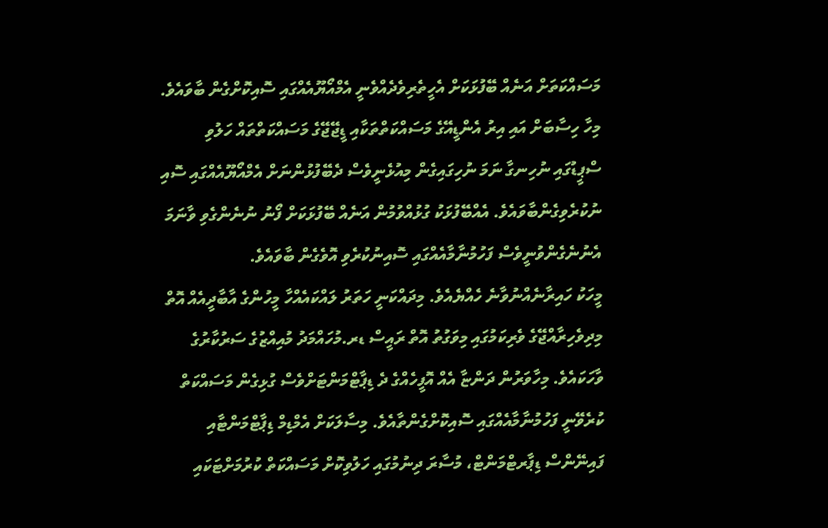މަސައްކަތަށް އަނެއް ބޭފުޅަކަށް އެހީތެރިވެދެއްވެނީ އެމްއޯޔޫއެއްގައި ސޮއިކޮށްގެން ބާވައެވެ. މިހާ ހިސާބަށް އައި އިރު އެންޑީއޭގެ މަސައްކަތްތަކާއި ޑީޖޭޖޭގެ މަސައްކަތްތައް ހަލުވި ސްޕީޑުގައި ނުހިނގާ ނަމަ ނުހިގައިގެން މިއުޅެނީވެސް ދެބޭފުޅުންނަށް އެމްއޯޔޫއެއްގައި ސޮއި ނުކުރެވިގެންބާވައެވެ. އެއްބޭފުޅަކު ގުޅުއްވުމުން އަނެއް ބޭފުޅަކަށް ފޯނު ނުނެންގެވި ވާނަމަ އެނުނެގެންވުނީވެސް ފަހުމުނާމާއެއްގައި ސޮއިނުކުރެވި އޮވެގެން ބާވައެވެ.
މީހަކު ހައިރާނެއްނުވާނެ ހެއްޔެއެވެ. މިދައްކަނީ ހަތަރު ލައްކައެއްހާ މީހުންގެ އާބާދީއެއް އޮތް މިދިވެހިރާއްޖޭގެ ވެރިކަމުގައި މިވަގުތު އޮތް ރައީސް ޑރ.މުހައްމަދު މުއިއްޒުގެ ސަރުކާރުގެ ވާހަކައެވެ. މިހާވަރުން ދަންޏާ އެއް އޮފީހެއްގެ ދެ ޑިޕާޓްމަންޓަށްވެސް ގުޅިގެން މަސައްކަތް ކުރެވޭނީ ފަހުމުނާމާއެއްގައި ސޮއިކޮށްގެންތާއެވެ. މިސާލަކަށް އެމްޑިމް ޑިޕާޓްމަންޓާއި ފައިނޭންސް ޑިޕާރޓްމަންޓް، މުސާރަ ދިނުމުގައި ހަލުވިކޮށް މަސައްކަތް ކުރުމަށްޓަކައި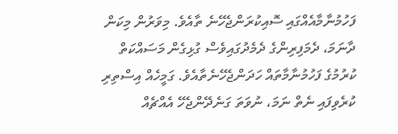ފަހުމުނާމާއެއްގައި ސޮއިކުރަންޖެހޭނެ ތާއެވެ. މިވަރުން މިކަން ދާނަމަ، ދެމަފިރިންގެ ދެމެދުގައިވެސް ގުޅިގެން މަސައްކަތް ކުރުމުގެ ފަހުމުނާމާތައް ހަދަންޖެހޭނެތާއެވެ. ގަމީހެއް އިސްތިރި ކުރެވިފައި ނެތް ނަމަ، ނުވަތަ ގަނެދޭންޖެހޭ އެއްޗެއް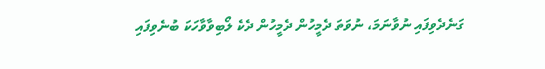ގަނެދެވިފައި ނުވާނަމަ، ނުވަތަ ދެމީހުން ދެމީހުން ދެކެ ލޯބިވާވާހަކަ ބުނެވިފައި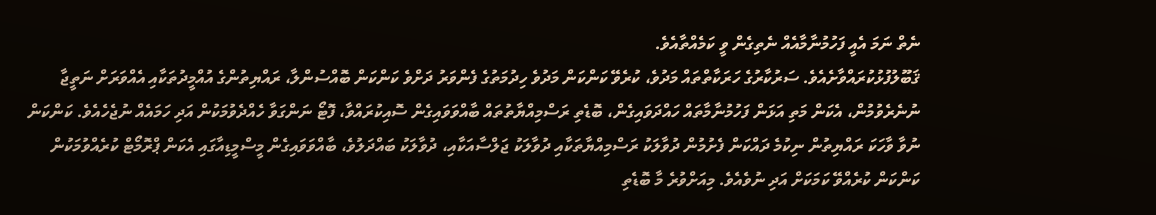ނެތް ނަމަ އެއީ ފަހުމުނާމާއެއް ނެތިގެން ވީ ކަމެއްތާއެވެ.
ޤަބޫލުފުޅުކުރައްވާށެއެވެ. ސަރުކާރުގެ ހަރަކާތްތައް މަދުވެ، ކުރެވޭ ކަންކަން މަދުވެ ހިދުމަތުގެ ފެންވަރު ދަށްވެ ކަންކަން ބޮއްސުންލާ، ރައްޔިތުންގެ އުއްމީދުތަކާއި އެއްވަރަށް ނަތީޖާ ނުނެރެވުމުން، އެކަން މަތި އަޅަން ފަހުމުނާމާތައް ހައްދަވައިގެން، ބޮޑެތި ރަސްމިއްޔާތުތައް ބާއްވަވައިގެން ސޮއިކުރައްވާ، ފޮޓޯ ނަންގަވާ ހެއްދެވުމަކުން އަދި ހަމައެއް ނުޖެހެއެވެ. ކަންކަން ނުވާ ވާހަކަ ރައްޔިތުން ނިކުމެ ދައްކަން ފެށުމުން ދުވާލަކު ރަސްމިއްޔާތަކާއި ދުވާލަކު ޖަލްސާއަކާއި، ދުވާލަކު ބައްދަލުވެ، ބާއްވަވައިގެން މީސްމީޑިއާގައި އެކަން ޕްރޮމޯޓް ކުރެއްވުމަކުން ކަންކަން ކުރެއްވޭ ކަމަކަށް އަދި ނުވެއެވެ. މިއަށްވުރެ މާ ބޮޑެތި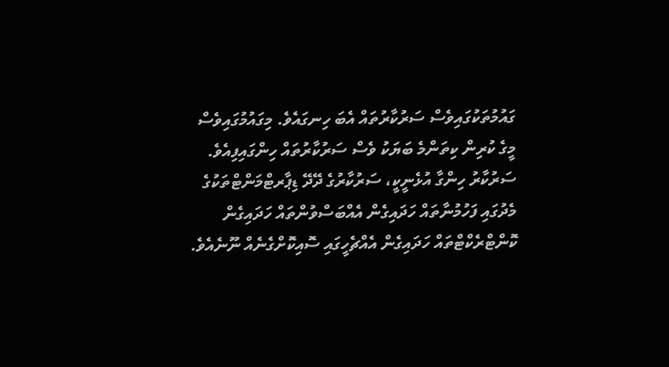ގައުމުތަކުގައިވެސް ސަރުކާރުތައް އެބަ ހިނގައެވެ. މިގައުމުގައިވެސް މީގެ ކުރިން ކިތަންމެ ބަޔަކު ވެސް ސަރުކާރުތައް ހިންގައިފިއެވެ. ސަރުކާރު ހިންގާ އުޅެނީކީ، ސަރުކާރުގެ ދޭދޭ ޑިޕާރޓްމަންޓްތަކުގެ މެދުގައި ފަހުމުނާތައް ހަދައިގެން އެއްބަސްވުންތައް ހަދައިގެން ކޮންޓްރެކްޓްތައް ހަދައިގެން އެއްޗެހީގައި ސޮއިކޮށްގެނެއް ނޫނެއެވެ.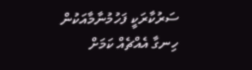ސަރުކާރަކީ ފަހުމުނާމާއަކުން ހިނގާ އެއްޗެއް ކަމަށް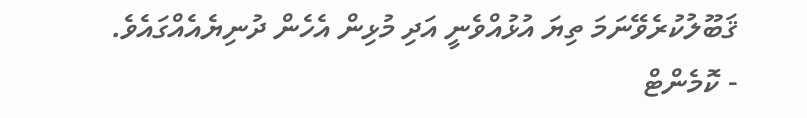ޤަބޫލުކުރެވޭނަމަ ތިޔަ އުޅުއްވެނީ އަދި މުޅިން އެހެން ދުނިޔެއެއްގައެވެ.
- ކޮމެންޓް